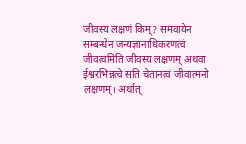जीवस्य लक्षणं किम्? समवायेन सम्बन्धेन जन्यज्ञानाधिकरणत्वं जीवत्वमिति जीवस्य लक्षणम् अथवा ईश्वरभिन्नत्वे सति चेतानत्वं जीवात्मनो लक्षणम्। अर्थात्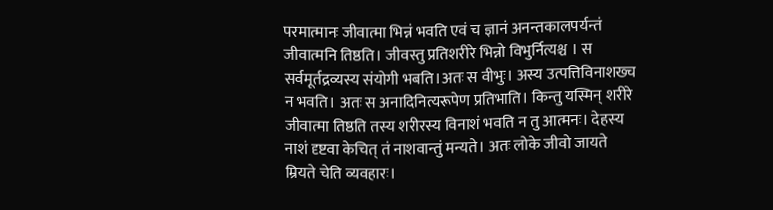परमात्मानः जीवात्मा भिन्नं भवति एवं च ज्ञानं अनन्तकालपर्यन्तं जीवात्मनि तिष्ठति। जीवस्तु प्रतिशरीरे भिन्नो विभुर्नित्यश्च । स सर्वमूर्तद्रव्यस्य संयोगी भबति।अतः स वीभुः। अस्य उत्पत्तिविनाशख्च न भवति। अतः स अनादिनित्यरूपेण प्रतिभाति। किन्तु यस्मिन् शरीरे जीवात्मा तिष्ठति तस्य शरीरस्य विनाशं भवति न तु आत्मनः। देहस्य नाशं दृष्टवा केचित् तं नाशवान्तुं मन्यते। अतः लोके जीवो जायते म्रियते चेति व्यवहारः।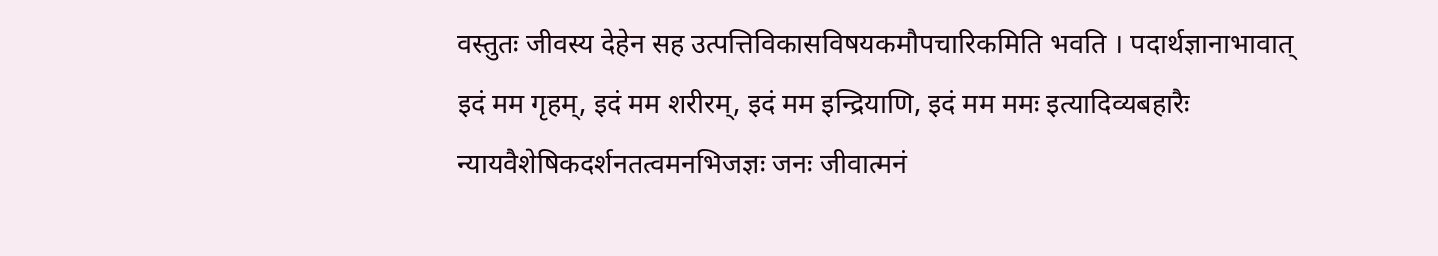वस्तुतः जीवस्य देहेन सह उत्पत्तिविकासविषयकमौपचारिकमिति भवति । पदार्थज्ञानाभावात् इदं मम गृहम्, इदं मम शरीरम्, इदं मम इन्द्रियाणि, इदं मम ममः इत्यादिव्यबहारैः न्यायवैशेषिकदर्शनतत्वमनभिजज्ञः जनः जीवात्मनं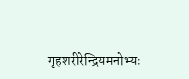गृहशरीरेन्द्रियमनोभ्यः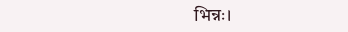भिन्नः।